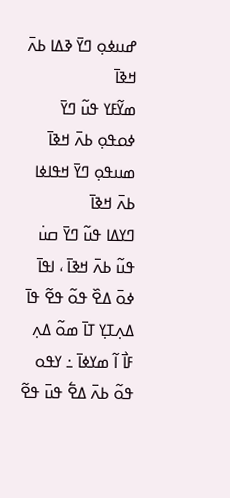ߝߎߦߋ߲ ߣߌ߫ ߢߡߊ ߕߍ߫ ߞߢߊ߫
ߘߌ߬ߓߌ ߟߎ߬ ߣߌ߫ ߦߋߟߋ߲ ߕߍ߫ ߞߢߊ߫
ߘߎߟߋ߲ ߣߌ߫ ߞߟߊߦߊ ߕߍ߫ ߞߢߊ߫
ߣߌߡߊ ߟߎ߬ ߣߌ߫ ߛߎ߭ ߟߎ߬ ߕߍ߫ ߞߢߊ߫ ، ߊߟߊ߫ ߦߋ߫ ߡߐ߰ ߟߋ߬ ߟߐ߬ ߟߊ߫ ߡߍ߲ߠߌ߲ ߠߊ߫ ߘߋ߬ ߡߍ߲ ߓߊ߯ ߊ߬ ߘߌߦߊ߫ ߸ ߌߟߋ ߟߋ߬ ߕߍ߫ ߡߐ߱ ߟߎ߫ ߟߐ߬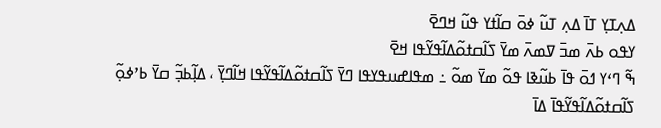ߡߍ߲ߠߌ߲ ߠߊ߫ ߡߍ߲ ߠߎ߬ ߦߋ߫ ߛߊ߬ߙߌ ߟߎ߬ ߞߣߐ߫
ߌߟߋ ߕߍ߫ ߘߏ߫ ߜߘߍ߫ ߘߌ߫ ߖߊ߬ߛߙߋ߬ߡߊ߬ߟߌ߬ߟߊ ߞߐ߫
ߒ߬ ߣߵߌ ߗߋ߫ ߟߊ߫ ߕߎ߬ߢߊ ߟߋ߬ ߘߌ߫ ߘߋ߬ ߸ ߘߟߊߝߎߟߌߟߊ ߣߌ߫ ߖߊ߬ߛߙߋ߬ߡߊ߬ߟߌ߬ߟߊ ߞߊ߬ߣߌ߲߫ ، ߡߊ߲߬ߕߏ߲߬ ߛߌ߫ ߕߴߦߋ߲߬ ߖߊ߬ߛߙߋ߬ߡߊ߬ߟߌ߬ߟߊ߫ ߡߊ߫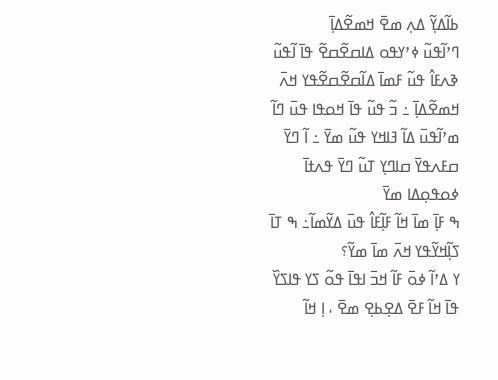ߕߊ߬ߡߌ߲߬ ߡߍ߲ ߘߐ߫ ߞߘߐ߬ߡߊ߲߫
ߣߴߊ߬ߟߎ߬ ߦߴߌߟߋ ߡߊߛߐ߬ߛߐ߬ ߟߊ߫ ߊ߬ߟߎ߬ ߢߍߓߊ߮ ߟߎ߬ ߓߘߊ߫ ߡߊ߬ߛߐ߬ߛߐ߬ߟߌ ߞߍ߫ ߞߘߐ߬ߡߊ߲߫ ߸ ߏ߬ ߟߎ߬ ߟߊ߫ ߞߋߟߊ ߟߎ߫ ߣߊ߬ ߘߴߊ߬ߟߎ߫ ߡߊ߬ ߔߊߞߌ ߟߎ߬ ߘߌ߫ ߸ ߊ߬ ߣߌ߫ ߛߓߍߟߌ߫ ߛߊߣߌ߲ ߠߎ߬ ߣߌ߫ ߟߍߙߊ߫ ߦߋߟߋ߲ߡߊ ߘߌ߫
ߒ ߓߊ߲߫ ߘߊ߫ ߞߊ߬ ߓߊ߲߬ߓߊ߮ ߟߎ߫ ߡߌ߬ߘߊ߬߸ ߒ ߠߊ߫ ߖߊ߲߬ߞߌ߬ߟߌ ߞߍ߫ ߘߊ߫ ߘߌ߬؟
ߌ ߡߴߊ߬ ߦߋ߫ ߓߊ߬ ߞߏ߫ ߊߟߊ߫ ߟߋ߬ ߖߌ ߟߊߖߌ߰ ߟߊ߫ ߞߊ߬ ߓߐ߫ ߡߐ߲ߕߐ߲ ߘߐ߫ ، ߊ߲ ߞߊ߬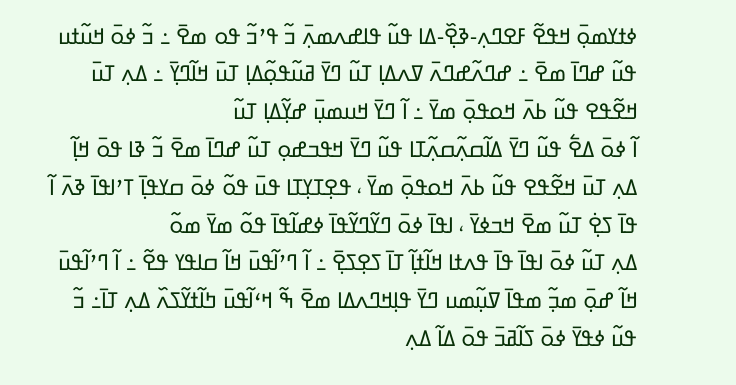ߦߙߌߘߋ߲߫ ߞߟߐ߬ ߓߐߣߍ߲-ߢߐ߲߰-ߡߊ ߟߎ߬ ߟߊߝߍߘߍ߲߫ ߏ߬ ߟߴߏ߬ ߟߋ ߘߐ߫ ߸ ߏ߬ ߦߋ߫ ߞߎ߬ߙߎ ߟߎ߬ ߝߣߊ߫ ߘߐ߫ ߸ ߝߣߍ߬ߝߣߍ߫ ߜߍߡߊ߲ ߠߎ߬ ߣߌ߫ ߥߎ߬ߟߋ߲߬ߡߊ߲ ߠߎ߫ ߞߊ߬ߣߌ߲߫ ߸ ߡߍ߲ ߠߎ߫ ߞߐ߬ߟߐ ߟߎ߬ ߕߍ߫ ߞߋߟߋ߲߫ ߘߌ߫ ߸ ߊ߬ ߣߌ߫ ߞߎߘߎ߲߫ ߝߌ߲߬ߡߊ߲ ߠߎ߬
ߊ߬ ߦߋ߫ ߡߐ߱ ߟߎ߬ ߣߌ߫ ߡߊ߬ߛߍ߲߬ߛߍ߲߬ߠߊ ߟߎ߬ ߣߌ߫ ߞߟߏߝߋ߲ ߠߎ߬ ߝߣߊ߫ ߘߐ߫ ߏ߬ ߢߊ ߟߋ߫ ߞߊ߲߬ ߡߍ߲ ߠߎ߫ ߞߐ߬ߟߐ ߟߎ߬ ߕߍ߫ ߞߋߟߋ߲߫ ߘߌ߫ ، ߟߐ߲ߠߌ߲ߠߊ ߟߎ߫ ߟߋ߬ ߦߋ߫ ߛߌߟߊ߲߫ ߠߴߊߟߊ߫ ߢߍ߫ ߊ߬ ߟߊ߫ ߖߐ߲߭ ߠߎ߬ ߘߐ߫ ߞߏߦߌ߫ ، ߊߟߊ߫ ߦߋ߫ ߣߌ߬ߣߌ߬ߟߊ߫ ߦߝߊ߬ߟߊ߫ ߟߋ߬ ߘߌ߫ ߘߋ߬
ߡߍ߲ ߠߎ߬ ߦߋ߫ ߊߟߊ߫ ߟߊ߫ ߟߍߙߊ ߞߊ߬ߙߊ߲߬ ߠߊ߫ ߖߐ߲ߖߐ߲߫ ߸ ߊ߬ ߣߴߊ߬ߟߎ߫ ߞߊ߬ ߛߊߟߌ ߟߐ߬ ߸ ߊ߬ ߣߴߊ߬ߟߎ߫ ߞߊ߬ ߝߋ߲߫ ߘߏ߲߬ ߘߟߊ߫ ߜߎ߲߬ߘߎ ߣߌ߫ ߟߊ߲ߞߣߍߡߊ ߘߐ߫ ߒ߬ ߞߵߊ߬ߟߎ߫ ߤߊ߬ߙߌ߬ߖߍ߰ ߡߍ߲ ߠߊ߫߸ ߏ߬ ߟߎ߬ ߦߟߌ߫ ߦߋ߫ ߖߊ߬ߥߏ߫ ߟߋ߫ ߡߊ߬ ߡߍ߲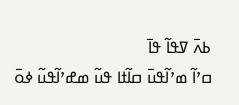ߕߍ߫ ߜߟߊ߬ ߟߊ߫
ߛߴߊ߬ ߘߴߊ߬ߟߎ߫ ߛߊ߬ߙߊ ߟߎ߬ ߘߝߴߊ߬ߟߎ߬ ߦߋ߫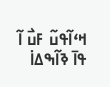ߞߵߊ߬ߟߎ߬ ߓߎ߯ ߊ߬ ߟߊ߫ ߢߊ߬ߒߡߊ߭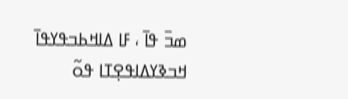ߘߏ߫ ߟߊ߫ ، ߓߊ ߡߊߞߕߏߟߌߟߊ߫ ߞߏߢߌߡߊߟߐ߲ߠߊ ߟߋ߬